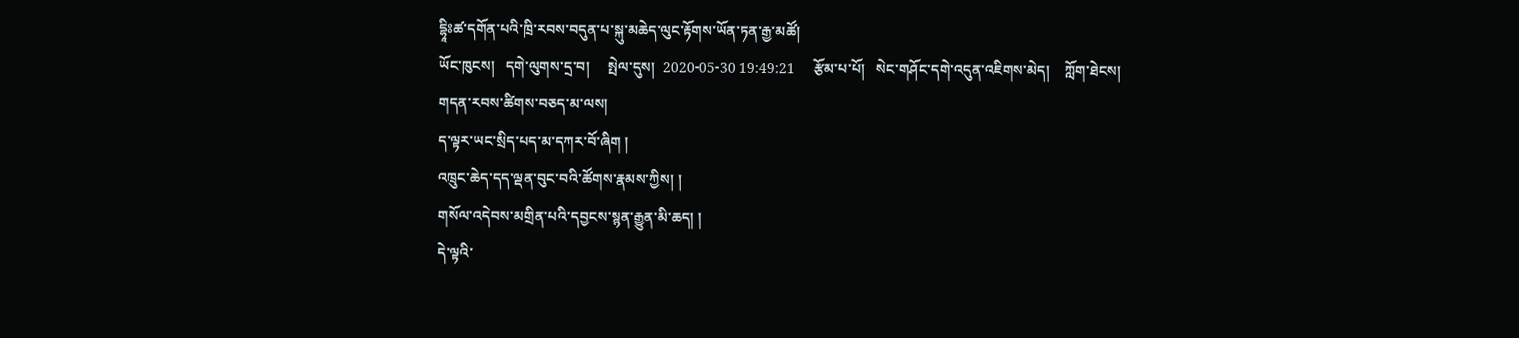དྷཱིཿཚ་དགོན་པའི་ཁྲི་རབས་བདུན་པ་སྐུ་མཆེད་ལུང་རྟོགས་ཡོན་ཏན་རྒྱ་མཚོ།
ཡོང་ཁུངས།   དགེ་ལུགས་དྲ་བ།     སྤེལ་དུས།  2020-05-30 19:49:21     རྩོམ་པ་པོ།   སེང་གཤོང་དགེ་འདུན་འཇིགས་མེད།    ཀློག་ཐེངས།
གདན་རབས་ཚིགས་བཅད་མ་ལས།
ད་ལྟར་ཡང་སྲིད་པད་མ་དཀར་བོ་ཞིག །
འཁྲུང་ཆེད་དད་ལྡན་བུང་བའི་ཚོགས་རྣམས་ཀྱིས། །
གསོལ་འདེབས་མགྲིན་པའི་དབྱངས་སྙན་རྒྱུན་མི་ཆད། །
དེ་ལྟའི་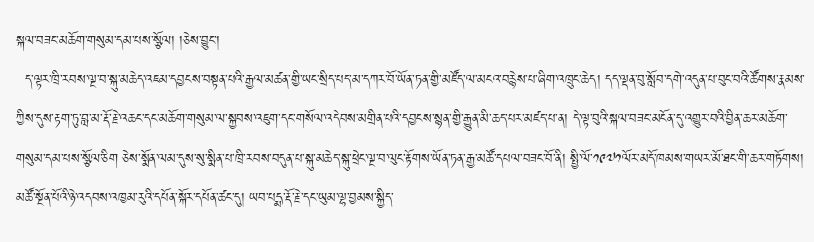སྐལ་བཟང་མཆོག་གསུམ་དམ་པས་སྩོལ། །ཅེས་བྱུང་།
  ད་ལྟར་ཁྲི་རབས་ལྔ་བ་སྐུ་མཆེད་འཇམ་དབྱངས་བསྟན་པའི་རྒྱལ་མཚན་གྱི་ཡང་སྲིད་པད་མ་དཀར་བོ་ཡོན་ཏན་གྱི་མཛོད་ལ་མངའ་བརྙེས་པ་ཞིག་འཁྲུང་ཆེད། དད་ལྡན་བུ་སློབ་དགེ་འདུན་པ་བུང་བའི་ཚོགས་རྣམས་ཀྱིས་དུས་རྟག་ཏུ་བླ་མ་རྡོ་རྗེ་འཆང་དང་མཆོག་གསུམ་ལ་སྐྱབས་འཇུག་དང་གསོལ་འདེབས་མགྲིན་པའི་དབྱངས་སྙན་གྱི་རྒྱུན་མི་ཆད་པར་མཛད་པ་ན། དེ་ལྟ་བུའི་སྐལ་བཟང་མངོན་དུ་འགྱུར་བའི་བྱིན་ཆར་མཆོག་གསུམ་དམ་པས་སྩོལ་ཅིག ཅེས་སྨོན་ལམ་དུས་སུ་སྨིན་པ་ཁྲི་རབས་བདུན་པ་སྐུ་མཆེད་སྐུ་ཕྲེང་ལྔ་བ་ལུང་རྟོགས་ཡོན་ཏན་རྒྱ་མཚོ་དཔལ་བཟང་བོ་ནི། སྤྱི་ལོ་༡༩༧༡ལོར་མདོ་ཁམས་གཡར་མོ་ཐང་གི་ཆར་གཏོགས། མཚོ་སྔོན་པོའི་ཉེ་འདབས་འཁྱམ་རུའི་དཔོན་སྐོར་དཔོན་ཚང་དུ། ཡབ་པདྨ་རྡོ་རྗེ་དང་ཡུམ་ལྷ་བྱམས་སྐྱིད་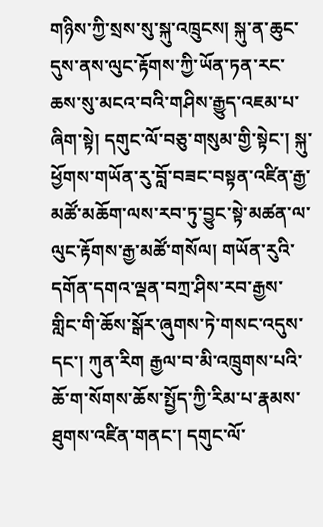གཉིས་ཀྱི་སྲས་སུ་སྐུ་འཁྲུངས། སྐུ་ན་ཆུང་དུས་ནས་ལུང་རྟོགས་ཀྱི་ཡོན་ཏན་རང་ཆས་སུ་མངའ་བའི་གཤིས་རྒྱུད་འཇམ་པ་ཞིག་སྟེ། དགུང་ལོ་བཅུ་གསུམ་གྱི་སྟེང་། སྐུ་ཕྱོགས་གཡོན་རུ་བློ་བཟང་བསྟན་འཛིན་རྒྱ་མཚོ་མཆོག་ལས་རབ་ཏུ་བྱུང་སྟེ་མཚན་ལ་ལུང་རྟོགས་རྒྱ་མཚོ་གསོལ། གཡོན་རུའི་དགོན་དགའ་ལྡན་བཀྲ་ཤིས་རབ་རྒྱས་གླིང་གི་ཆོས་སྒོར་ཞུགས་ཏེ་གསང་འདུས་དང་། ཀུན་རིག རྒྱལ་བ་མི་འཁྲུགས་པའི་ཆོ་ག་སོགས་ཆོས་སྤྱོད་ཀྱི་རིམ་པ་རྣམས་ཐུགས་འཛིན་གནང་། དགུང་ལོ་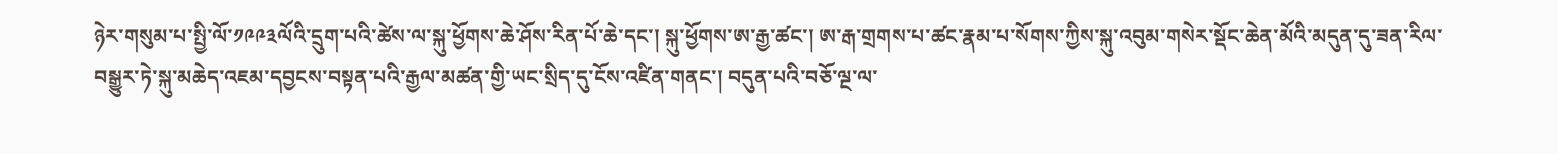ཉེར་གསུམ་པ་སྤྱི་ལོ་༡༩༩༣ལོའི་དྲུག་པའི་ཚེས་ལ་སྐུ་ཕྱོགས་ཆེ་ཤོས་རིན་པོ་ཆེ་དང་། སྐུ་ཕྱོགས་ཨ་རྒྱ་ཚང་། ཨ་རྒ་གྲགས་པ་ཚང་རྣམ་པ་སོགས་ཀྱིས་སྐུ་འབུམ་གསེར་སྡོང་ཆེན་མོའི་མདུན་དུ་ཟན་རིལ་བསྒྱུར་ཏེ་སྐུ་མཆེད་འཇམ་དབྱངས་བསྟན་པའི་རྒྱལ་མཚན་གྱི་ཡང་སྲིད་དུ་ངོས་འཛིན་གནང་། བདུན་པའི་བཅོ་ལྔ་ལ་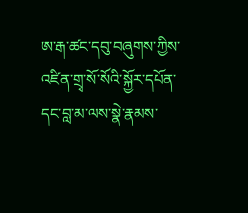ཨ་རྒ་ཚང་དབུ་བཞུགས་ཀྱིས་འཛིན་གྲྭ་སོ་སོའི་སྐྱོར་དཔོན་དང་བླ་མ་ལས་སྣེ་རྣམས་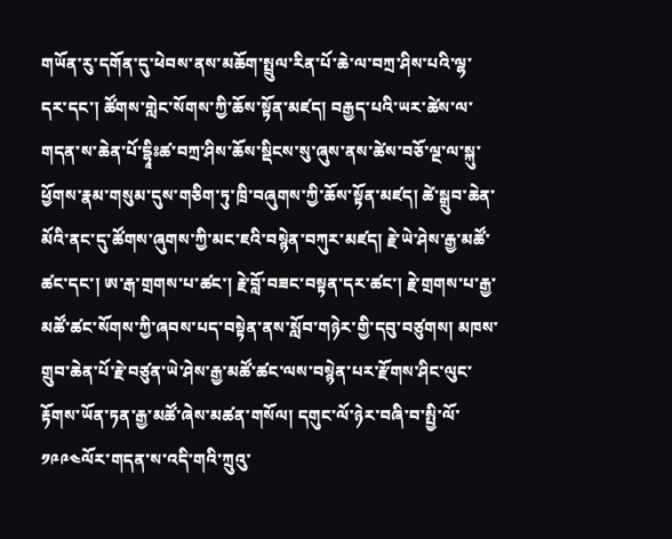གཡོན་རུ་དགོན་དུ་ཕེབས་ནས་མཆོག་སྤྲུལ་རིན་པོ་ཆེ་ལ་བཀྲ་ཤིས་པའི་ལྷ་དར་དང་། ཚོགས་གླེང་སོགས་ཀྱི་ཆོས་སྟོན་མཛད། བརྒྱད་པའི་ཡར་ཚེས་ལ་གདན་ས་ཆེན་པོ་དྷཱིཿཚ་བཀྲ་ཤིས་ཆོས་སྡིངས་སུ་ཞུས་ནས་ཚེས་བཅོ་ལྔ་ལ་སྐུ་ཕྱོགས་རྣམ་གསུམ་དུས་གཅིག་ཏུ་ཁྲི་བཞུགས་ཀྱི་ཆོས་སྟོན་མཛད། ཚེ་སྒྲུབ་ཆེན་མོའི་ནང་དུ་ཚོགས་ཞུགས་ཀྱི་མང་ཇའི་བསྙེན་བཀུར་མཛད། རྗེ་ཡེ་ཤེས་རྒྱ་མཚོ་ཚང་དང་། ཨ་རྒ་གྲགས་པ་ཚང་། རྗེ་བློ་བཟང་བསྟན་དར་ཚང་། རྗེ་གྲགས་པ་རྒྱ་མཚོ་ཚང་སོགས་ཀྱི་ཞབས་པད་བསྟེན་ནས་སློབ་གཉེར་གྱི་དབུ་བཙུགས། མཁས་གྲུབ་ཆེན་པོ་རྗེ་བཙུན་ཡེ་ཤེས་རྒྱ་མཚོ་ཚང་ལས་བསྙེན་པར་རྫོགས་ཤིང་ལུང་རྟོགས་ཡོན་ཏན་རྒྱ་མཚོ་ཞེས་མཚན་གསོལ། དགུང་ལོ་ཉེར་བཞི་བ་སྤྱི་ལོ་༡༩༩༤ལོར་གདན་ས་འདི་གའི་ཀྲུའུ་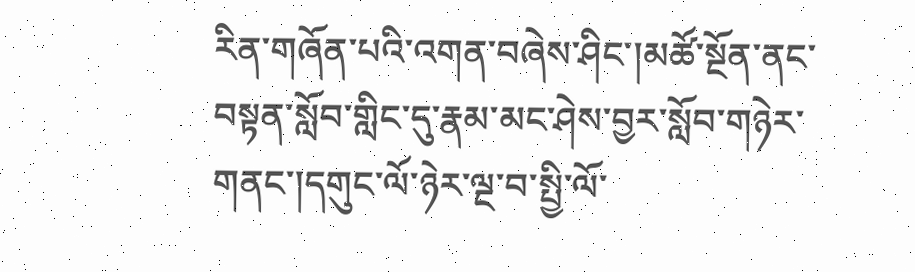རིན་གཞོན་པའི་འགན་བཞེས་ཤིང་།མཚོ་སྔོན་ནང་བསྟན་སློབ་གླིང་དུ་རྣམ་མང་ཤེས་བྱར་སློབ་གཉེར་གནང་།དགུང་ལོ་ཉེར་ལྔ་བ་སྤྱི་ལོ་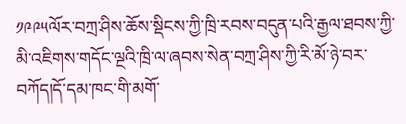༡༩༩༥ལོར་བཀྲ་ཤིས་ཆོས་སྡིངས་ཀྱི་ཁྲི་རབས་བདུན་པའི་རྒྱལ་ཐབས་ཀྱི་མི་འཇིགས་གདོང་ལྔའི་ཁྲི་ལ་ཞབས་སེན་བཀྲ་ཤིས་ཀྱི་རི་མོ་ཉེ་བར་བཀོད།དོ་དམ་ཁང་གི་མགོ་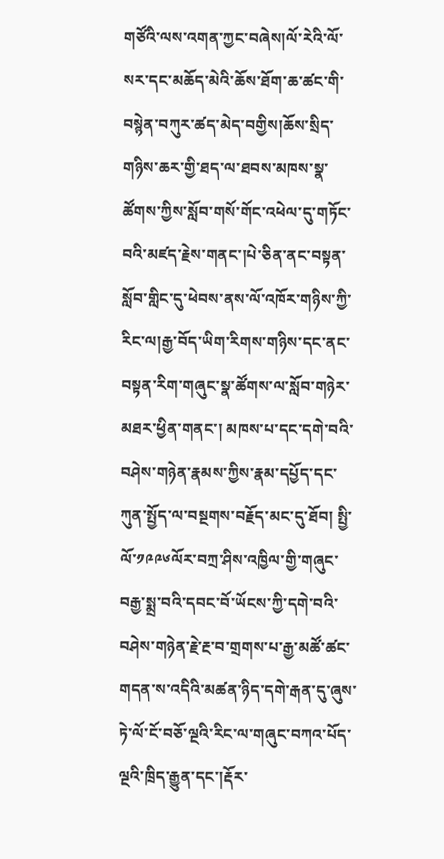གཙོའི་ལས་འགན་ཀྱང་བཞེས།ལོ་རེའི་ལོ་སར་དང་མཆོད་མེའི་ཆོས་ཐོག་ཆ་ཚང་གི་བསྙེན་བཀུར་ཚད་མེད་བགྱིས།ཆོས་སྲིད་གཉིས་ཆར་གྱི་ཐད་ལ་ཐབས་མཁས་སྣ་ཚོགས་ཀྱིས་སློབ་གསོ་གོང་འཕེལ་དུ་གཏོང་བའི་མཛད་རྗེས་གནང་།པེ་ཅིན་ནང་བསྟན་སློབ་གླིང་དུ་ཕེབས་ནས་ལོ་འཁོར་གཉིས་ཀྱི་རིང་ལ།རྒྱ་བོད་ཡིག་རིགས་གཉིས་དང་ནང་བསྟན་རིག་གཞུང་སྣ་ཚོགས་ལ་སློབ་གཉེར་མཐར་ཕྱིན་གནང་། མཁས་པ་དང་དགེ་བའི་བཤེས་གཉེན་རྣམས་ཀྱིས་རྣམ་དཔྱོད་དང་ཀུན་སྤྱོད་ལ་བསྔགས་བརྗོད་མང་དུ་ཐོབ། སྤྱི་ལོ་༡༩༩༦ལོར་བཀྲ་ཤིས་འཁྱིལ་གྱི་གཞུང་བརྒྱ་སྨྲ་བའི་དབང་བོ་ཡོངས་ཀྱི་དགེ་བའི་བཤེས་གཉེན་རྗེ་རྔ་བ་གྲགས་པ་རྒྱ་མཚོ་ཚང་གདན་ས་འདིའི་མཚན་ཉིད་དགེ་རྒན་དུ་ཞུས་ཏེ་ལོ་ངོ་བཅོ་ལྔའི་རིང་ལ་གཞུང་བཀའ་པོད་ལྔའི་ཁྲིད་རྒྱུན་དང་།རྡོར་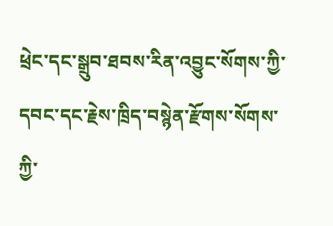ཕྲེང་དང་སྒྲུབ་ཐབས་རིན་འབྱུང་སོགས་ཀྱི་དབང་དང་རྗེས་ཁྲིད་བསྙེན་རྫོགས་སོགས་ཀྱི་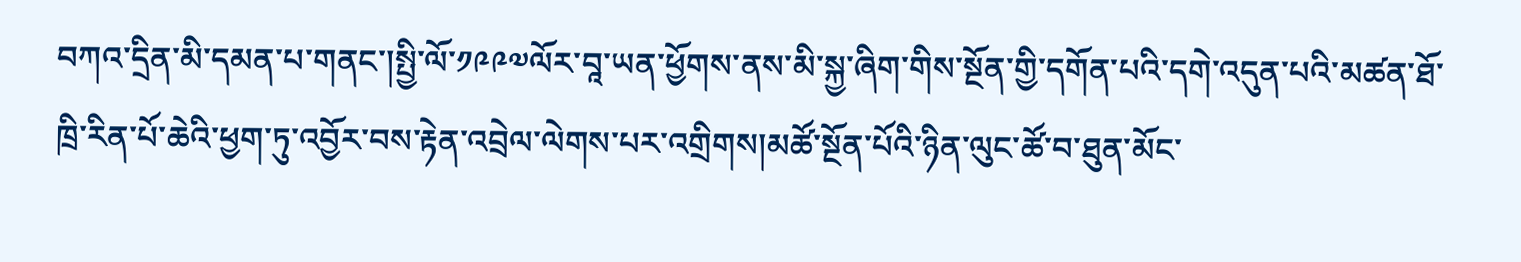བཀའ་དྲིན་མི་དམན་པ་གནང་།སྤྱི་ལོ་༡༩༩༧ལོར་བཱ་ཡན་ཕྱོགས་ནས་མི་སྐྱ་ཞིག་གིས་སྔོན་གྱི་དགོན་པའི་དགེ་འདུན་པའི་མཚན་ཐོ་ཁྲི་རིན་པོ་ཆེའི་ཕྱག་ཏུ་འབྱོར་བས་རྟེན་འབྲེལ་ལེགས་པར་འགྲིགས།མཚོ་སྔོན་པོའི་ཉིན་ལུང་ཚོ་བ་ཐུན་མོང་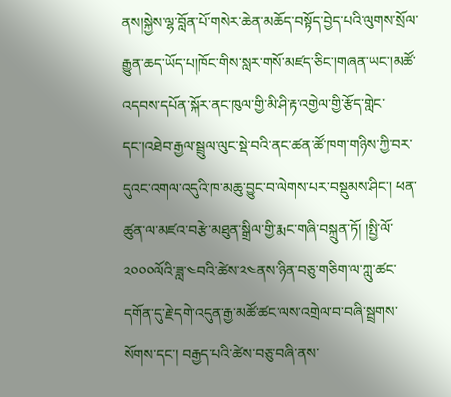ནས།སྐྱེས་ལྷ་བློན་པོ་གསེར་ཆེན་མཆོད་བསྟོད་བྱེད་པའི་ལུགས་སྲོལ་རྒྱུན་ཆད་ཡོད་པ།ཁོང་གིས་སླར་གསོ་མཛད་ཅིང་།གཞན་ཡང་།མཚོ་འདབས་དཔོན་སྐོར་ནང་ཁུལ་གྱི་མི་ཤི་རྟ་འགྱེལ་གྱི་རྩོད་གླེང་དང་།འཐེབ་རྒྱལ་སྦྲུལ་ལུང་སྡེ་བའི་ནང་ཚན་ཚོ་ཁག་གཉིས་ཀྱི་བར་དུའང་འགལ་འདུའི་ཁ་མཆུ་བྱུང་བ་ལེགས་པར་བསྡུམས་ཤིང་། ཕན་ཚུན་ལ་མཛའ་བརྩེ་མཐུན་སྒྲིལ་གྱི་རྨང་གཞི་བསྐྲུན་ཏོ། །སྤྱི་ལོ་༢༠༠༠ལོའི་ཟླ་༤བའི་ཚེས་༢༤ནས་ཉིན་བཅུ་གཅིག་ལ་ཀླུ་ཚང་དགོན་དུ་རྗེ་དགེ་འདུན་རྒྱ་མཚོ་ཚང་ལས་འགྲེལ་བ་བཞི་སྦྲགས་སོགས་དང་། བརྒྱད་པའི་ཚེས་བཅུ་བཞི་ནས་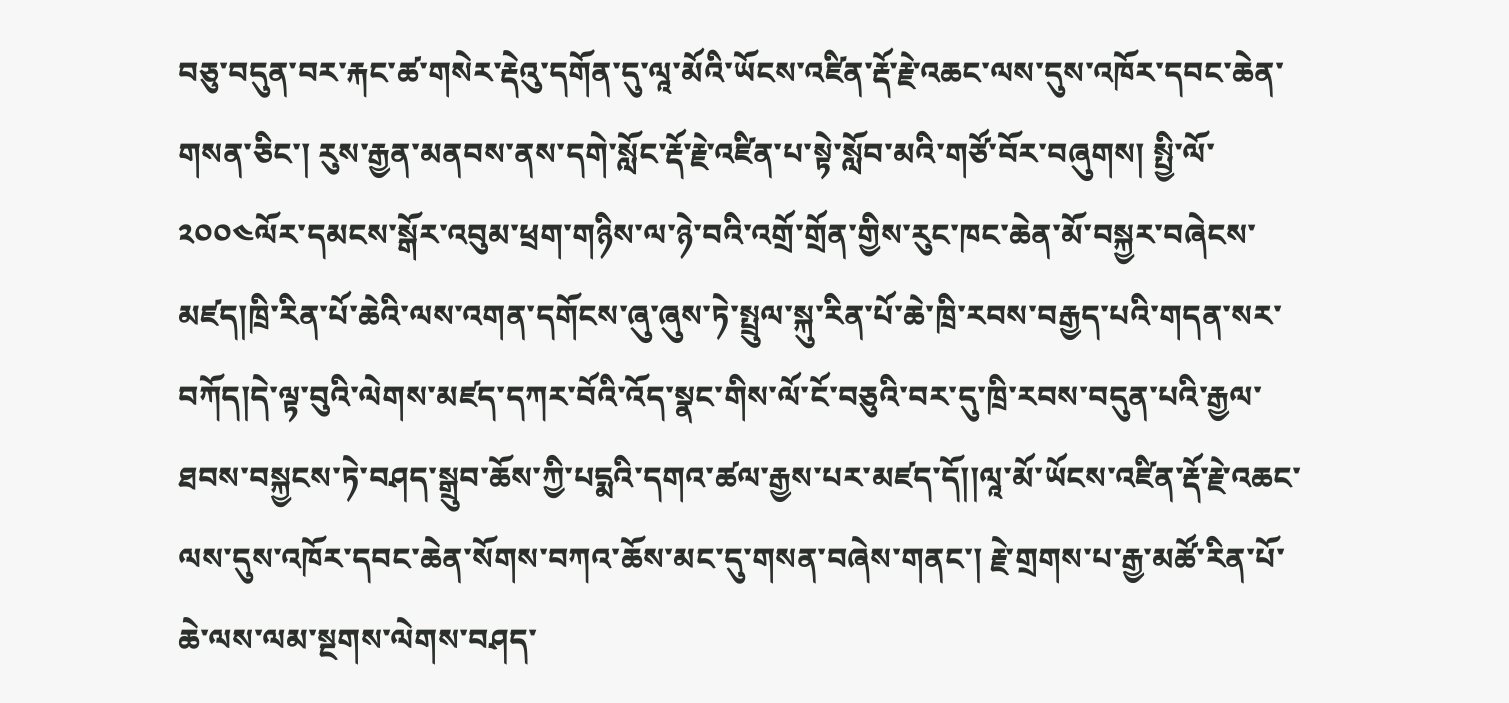བཅུ་བདུན་བར་རྐང་ཚ་གསེར་རྡེའུ་དགོན་དུ་ལཱ་མོའི་ཡོངས་འཛིན་རྡོ་རྗེ་འཆང་ལས་དུས་འཁོར་དབང་ཆེན་གསན་ཅིང་། རུས་རྒྱན་མནབས་ནས་དགེ་སློང་རྡོ་རྗེ་འཛིན་པ་སྟེ་སློབ་མའི་གཙོ་བོར་བཞུགས། སྤྱི་ལོ་༢༠༠༤ལོར་དམངས་སྒོར་འབུམ་ཕྲག་གཉིས་ལ་ཉེ་བའི་འགྲོ་གྲོན་གྱིས་རུང་ཁང་ཆེན་མོ་བསྐྱར་བཞེངས་མཛད།ཁྲི་རིན་པོ་ཆེའི་ལས་འགན་དགོངས་ཞུ་ཞུས་ཏེ་སྤྲུལ་སྐུ་རིན་པོ་ཆེ་ཁྲི་རབས་བརྒྱད་པའི་གདན་སར་བཀོད།དེ་ལྟ་བུའི་ལེགས་མཛད་དཀར་བོའི་འོད་སྣང་གིས་ལོ་ངོ་བཅུའི་བར་དུ་ཁྲི་རབས་བདུན་པའི་རྒྱལ་ཐབས་བསྐྱངས་ཏེ་བཤད་སྒྲུབ་ཆོས་ཀྱི་པདྨའི་དགའ་ཚལ་རྒྱས་པར་མཛད་དོ།།ལཱ་མོ་ཡོངས་འཛིན་རྡོ་རྗེ་འཆང་ལས་དུས་འཁོར་དབང་ཆེན་སོགས་བཀའ་ཆོས་མང་དུ་གསན་བཞེས་གནང་། རྗེ་གྲགས་པ་རྒྱ་མཚོ་རིན་པོ་ཆེ་ལས་ལམ་སྔགས་ལེགས་བཤད་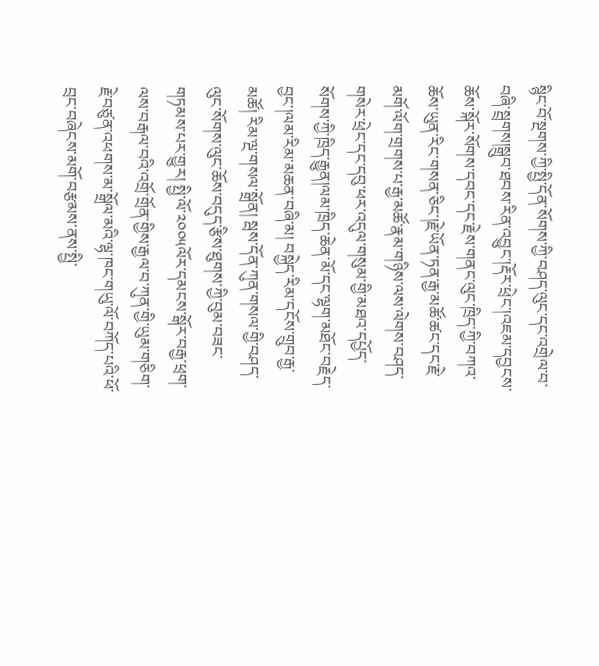སྙིང་བོ་སྔགས་ཀྱི་སྤྱི་དོན་སོགས་ཀྱི་བཤད་ལུང་དང་འགྲེལ་བ་བཞི་སྦྲགས།སྒྲུབ་ཐབས་རིན་འབྱུང་།རྡོར་ཕྲེང་།འཇམ་དབྱངས་ཆོས་སྐོར་སོགས་དབང་དང་རྗེས་གནང་ལུང་ཁྲིད་ཀྱི་བཀའ་ཆོས་ཡུན་རིང་གསན་ཅིང་།རྗེ་ཡོན་ཏན་རྒྱ་མཚོ་ཚང་དང་རྗེ་མགོ་ལོག་གྲགས་པ་རྒྱ་མཚོ་རྣམ་གཉིས་ལས་ལེགས་བཤད་གསེར་ཕྲེང་དང་དབུ་ཕར་འདུལ་གསུམ་གྱི་མཐའ་དཔྱོད་སོགས་ཀྱི་ཁྲིད་རྒྱུན།ལམ་ཁྲིད་ཆེན་མོ་དང་ལྷག་མཐོང་བརྗེད་བྱང་།ལམ་རིམ་མཆན་བཞི་མ། བསྐྱེད་རིམ་དངོས་གྲུབ་རྒྱ་མཚོ། རིམ་ལྔ་གསལ་སྒྲོན། སྦས་དོན་ཀུན་གསལ་གྱི་བཤད་ལུང་སོགས་ལུང་ཆོས་བདུད་རྩིས་ཐུགས་ཀྱི་བུམ་བཟང་གཏམས་པར་གྱུར། སྤྱི་ལོ་༢༠༠༥ལོར་དམངས་སྒོར་བརྒྱ་ཕྲག་ལས་བརྒལ་བའི་འགྲོ་གྲོན་གྱིས་རྒྱལ་བ་ཀུན་གྱི་ཡུམ་གཅིག་རྗེ་བཙུན་འཕགས་མ་སྒྲོལ་མའི་ལྷ་ཁང་གཡུ་ལོ་བཀོད་པའི་ཕོ་བྲང་བཞེངས་མགོ་བརྩམས་ནས་སྤྱི་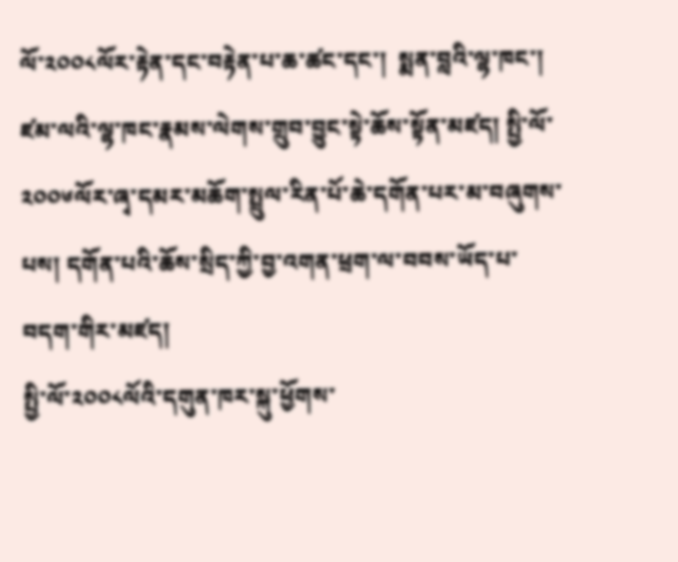ལོ་༢༠༠༨ལོར་རྟེན་དང་བརྟེན་པ་ཆ་ཚང་དང་།  སྨན་བླའི་ལྷ་ཁང་། ཛམ་ལའི་ལྷ་ཁང་རྣམས་ལེགས་གྲུབ་བྱུང་སྟེ་ཆོས་སྟོན་མཛད། སྤྱི་ལོ་༢༠༠༦ལོར་ཞྭ་དམར་མཆོག་སྤྲུལ་རིན་པོ་ཆེ་དགོན་པར་མ་བཞུགས་པས། དགོན་པའི་ཆོས་སྲིད་ཀྱི་བྱ་འགན་ཕྲག་ལ་བབས་ཡོད་པ་བདག་གིར་མཛད།
སྤྱི་ལོ་༢༠༠༨ལོའི་དགུན་ཁར་སྐུ་ཕྱོགས་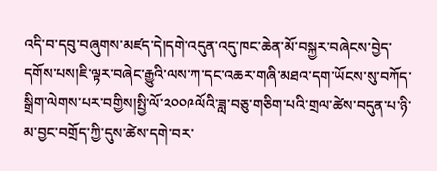འདི་བ་དབུ་བཞུགས་མཛད་དེ།དགེ་འདུན་འདུ་ཁང་ཆེན་མོ་བསྐྱར་བཞེངས་བྱེད་དགོས་པས།ཇི་ལྟར་བཞེང་རྒྱུའི་ལས་ཀ་དང་འཆར་གཞི་མཐའ་དག་ཡོངས་སུ་བཀོད་སྒྲིག་ལེགས་པར་བགྱིས།སྤྱི་ལོ་༢༠༠༩ལོའི་ཟླ་བཅུ་གཅིག་པའི་གྲལ་ཚེས་བདུན་པ་ཉི་མ་བྱང་བགྲོད་ཀྱི་དུས་ཚེས་དགེ་བར་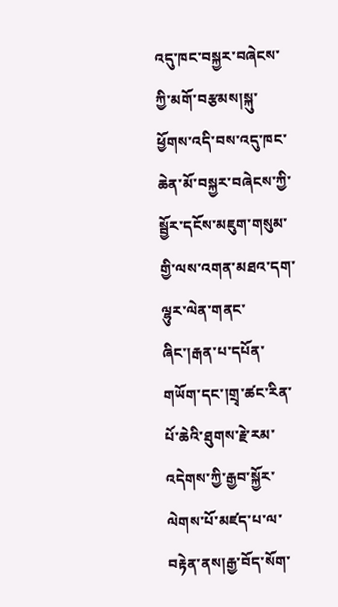འདུ་ཁང་བསྐྱར་བཞེངས་ཀྱི་མགོ་བརྩམས།སྐུ་ཕྱོགས་འདི་བས་འདུ་ཁང་ཆེན་མོ་བསྐྱར་བཞེངས་ཀྱི་སྦྱོར་དངོས་མཇུག་གསུམ་གྱི་ལས་འགན་མཐའ་དག་ལྷུར་ལེན་གནང་ཞིང་།རྒན་པ་དཔོན་གཡོག་དང་།གྲྭ་ཚང་རིན་པོ་ཆེའི་ཐུགས་རྗེ་རམ་འདེགས་ཀྱི་རྒྱབ་སྐྱོར་ལེགས་པོ་མཛད་པ་ལ་བརྟེན་ནས།རྒྱ་བོད་སོག་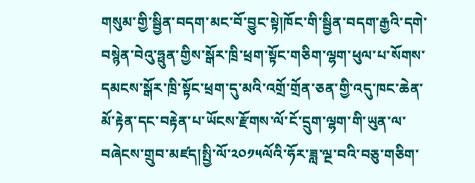གསུམ་གྱི་སྦྱིན་བདག་མང་བོ་བྱུང་སྟེ།ཁོང་གི་སྦྱིན་བདག་རྒྱའི་དགེ་བསྙེན་བེའུ་ཧྥུན་གྱིས་སྒོར་ཁྲི་ཕྲག་སྟོང་གཅིག་ལྷག་ཕུལ་པ་སོགས་དམངས་སྒོར་ཁྲི་སྟོང་ཕྲག་དུ་མའི་འགྲོ་གྲོན་ཅན་གྱི་འདུ་ཁང་ཆེན་མོ་རྟེན་དང་བརྟེན་པ་ཡོངས་རྫོགས་ལོ་ངོ་དྲུག་ལྷག་གི་ཡུན་ལ་བཞེངས་གྲུབ་མཛད།སྤྱི་ལོ་༢༠༡༥ལོའི་ཧོར་ཟླ་ལྔ་བའི་བཅུ་གཅིག་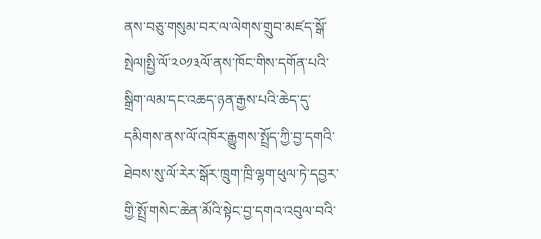ནས་བཅུ་གསུམ་བར་ལ་ལེགས་གྲུབ་མཛད་སྒོ་སྤེལ།སྤྱི་ལོ་༢༠༡༣ལོ་ནས་ཁོང་གིས་དགོན་པའི་སྒྲིག་ལམ་དང་འཆད་ཉན་རྒྱས་པའི་ཆེད་དུ་དམིགས་ནས་ལོ་འཁོར་རྒྱུགས་སྤྲོད་ཀྱི་བྱ་དགའི་ཐེབས་སུ་ལོ་རེར་སྒོར་ཁྲུག་ཁྲི་ལྷག་ཕུལ་ཏེ་དབྱར་གྱི་སྤྲོ་གསེང་ཆེན་མོའི་སྟེང་བྱ་དགའ་འབུལ་བའི་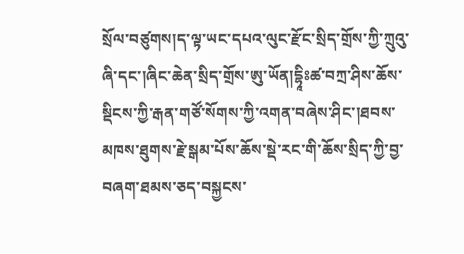སྲོལ་བཙུགས།ད་ལྟ་ཡང་དཔའ་ལུང་རྫོང་སྲིད་གྲོས་ཀྱི་ཀྲུའུ་ཞི་དང་།ཞིང་ཆེན་སྲིད་གྲོས་ཨུ་ཡོན།དྷཱིཿཚ་བཀྲ་ཤིས་ཆོས་སྡིངས་ཀྱི་རྒན་གཙོ་སོགས་ཀྱི་འགན་བཞེས་ཤིང་།ཐབས་མཁས་ཐུགས་རྗེ་སྒམ་པོས་ཆོས་སྡེ་རང་གི་ཆོས་སྲིད་ཀྱི་བྱ་བཞག་ཐམས་ཅད་བསྐྱངས་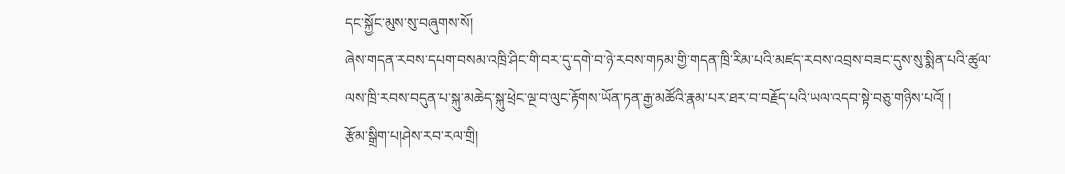དང་སྐྱོང་མུས་སུ་བཞུགས་སོ།
ཞེས་གདན་རབས་དཔག་བསམ་འཁྲི་ཤིང་གི་བར་དུ་དགེ་བ་ཉེ་རབས་གཏམ་གྱི་གདན་ཁྲི་རིམ་པའི་མཛད་རབས་འབྲས་བཟང་དུས་སུ་སྨིན་པའི་ཚུལ་ལས་ཁྲི་རབས་བདུན་པ་སྐུ་མཆེད་སྐུ་ཕྲེང་ལྔ་བ་ལུང་རྟོགས་ཡོན་ཏན་རྒྱ་མཚོའི་རྣམ་པར་ཐར་བ་བརྗོད་པའི་ཡལ་འདབ་སྟེ་བཅུ་གཉིས་པའོ། །
རྩོམ་སྒྲིག་པ།ཤེས་རབ་རལ་གྲི།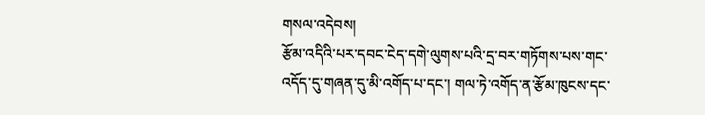གསལ་འདེབས།
རྩོམ་འདིའི་པར་དབང་ངེད་དགེ་ལུགས་པའི་དྲ་བར་གཏོགས་པས་གང་འདོད་དུ་གཞན་དུ་མི་འགོད་པ་དང་། གལ་ཏེ་འགོད་ན་རྩོམ་ཁུངས་དང་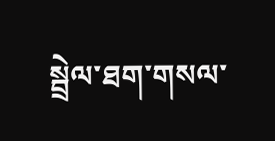སྦྲེལ་ཐག་གསལ་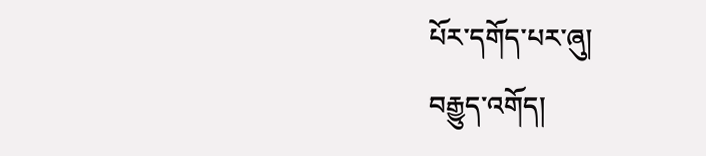པོར་དགོད་པར་ཞུ།
བརྒྱུད་འགོད།